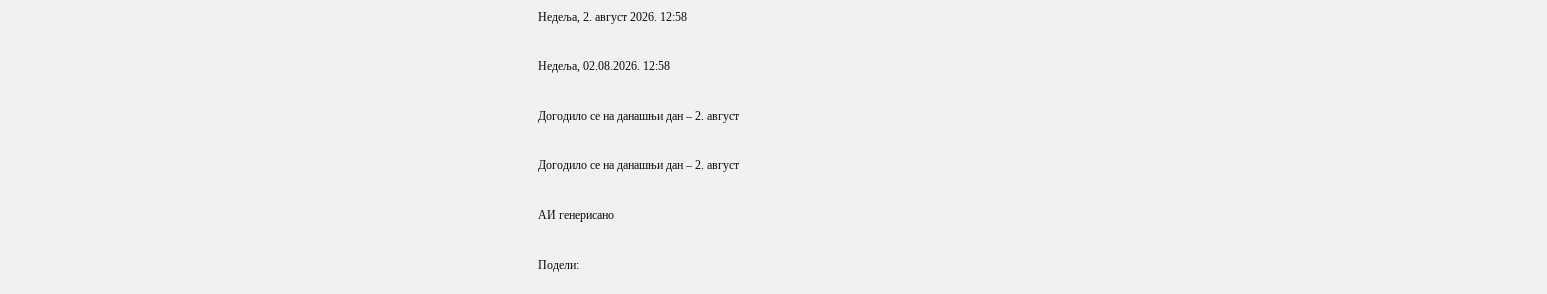Недеља, 2. август 2026. 12:58

Недеља, 02.08.2026. 12:58

Догодило се на данашњи дан – 2. август

Догодило се на данашњи дан – 2. август

АИ генерисано

Подели: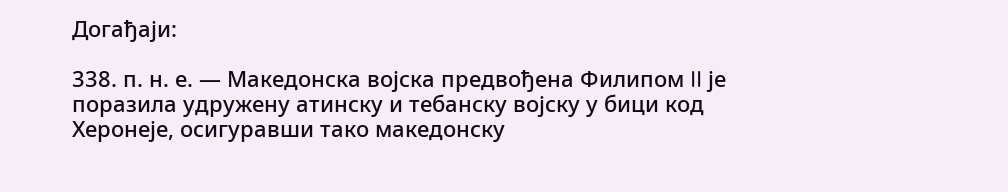Догађаји:

338. п. н. е. — Македонска војска предвођена Филипом II је поразила удружену атинску и тебанску војску у бици код Херонеје, осигуравши тако македонску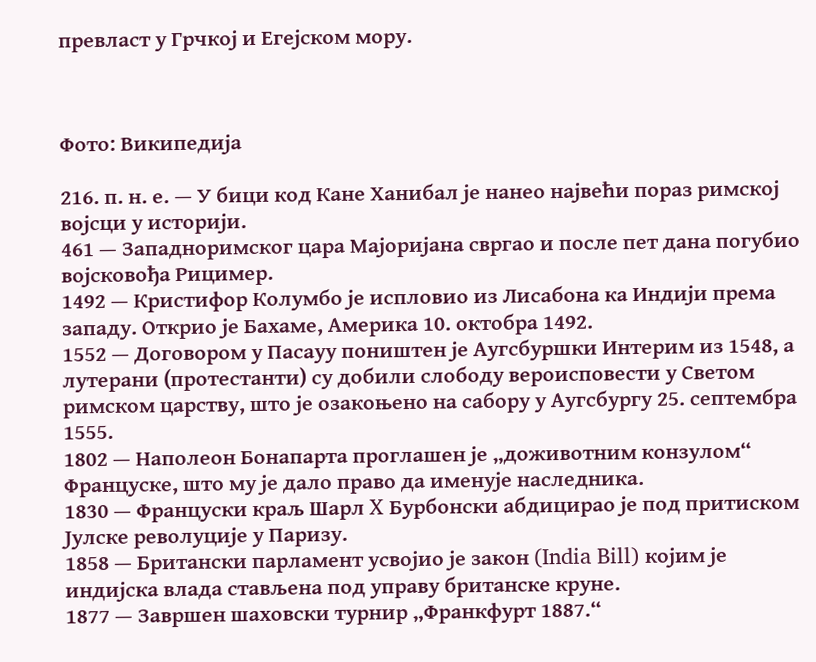превласт у Грчкој и Егејском мору.



Фото: Википедија

216. п. н. е. — У бици код Кане Ханибал је нанео највећи пораз римској војсци у историји.
461 — Западноримског цара Мајоријана свргао и после пет дана погубио војсковођа Рицимер.
1492 — Кристифор Колумбо је испловио из Лисабона ка Индији према западу. Открио је Бахаме, Америка 10. октобра 1492.
1552 — Договором у Пасауу поништен је Аугсбуршки Интерим из 1548, а лутерани (протестанти) су добили слободу вероисповести у Светом римском царству, што је озакоњено на сабору у Аугсбургу 25. септембра 1555.
1802 — Наполеон Бонапарта проглашен је „доживотним конзулом“ Француске, што му је дало право да именује наследника.
1830 — Француски краљ Шарл X Бурбонски абдицирао је под притиском Јулске револуције у Паризу.
1858 — Британски парламент усвојио је закон (India Bill) којим је индијска влада стављена под управу британске круне.
1877 — Завршен шаховски турнир „Франкфурт 1887.“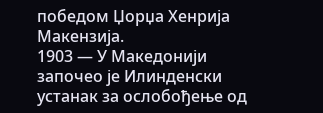победом Џорџа Хенрија Макензија.
1903 — У Македонији започео је Илинденски устанак за ослобођење од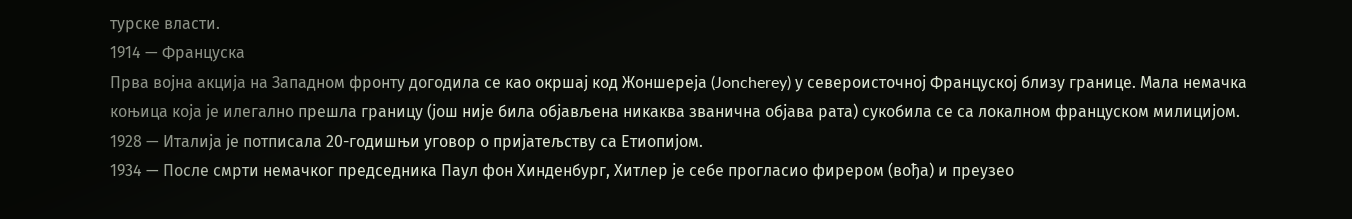турске власти.
1914 — Француска
Прва војна акција на Западном фронту догодила се као окршај код Жоншереја (Joncherey) у североисточној Француској близу границе. Мала немачка коњица која је илегално прешла границу (још није била објављена никаква званична објава рата) сукобила се са локалном француском милицијом.
1928 — Италија је потписала 20-годишњи уговор о пријатељству са Етиопијом.
1934 — После смрти немачког председника Паул фон Хинденбург, Хитлер је себе прогласио фирером (вођа) и преузео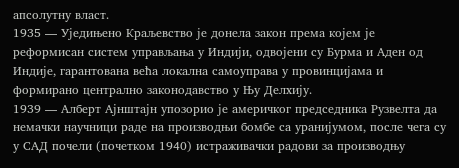апсолутну власт.
1935 — Уједињено Краљевство је донела закон према којем је реформисан систем управљања у Индији, одвојени су Бурма и Аден од Индије, гарантована већа локална самоуправа у провинцијама и формирано централно законодавство у Њу Делхију.
1939 — Алберт Ајнштајн упозорио је америчког председника Рузвелта да немачки научници раде на производњи бомбе са уранијумом, после чега су у САД почели (почетком 1940) истраживачки радови за производњу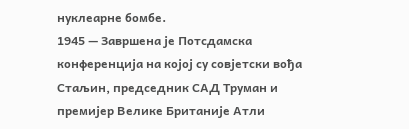нуклеарне бомбе.
1945 — Завршена је Потсдамска конференција на којој су совјетски вођа Стаљин, председник САД Труман и премијер Велике Британије Атли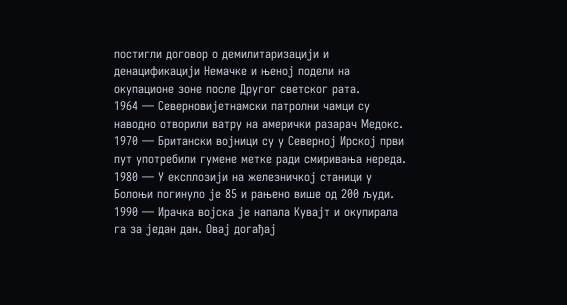постигли договор о демилитаризацији и денацификацији Немачке и њеној подели на окупационе зоне после Другог светског рата.
1964 — Северновијетнамски патролни чамци су наводно отворили ватру на амерички разарач Медокс.
1970 — Британски војници су у Северној Ирској први пут употребили гумене метке ради смиривања нереда.
1980 — У експлозији на железничкој станици у Болоњи погинуло је 85 и рањено више од 200 људи.
1990 — Ирачка војска је напала Кувајт и окупирала га за један дан. Овај догађај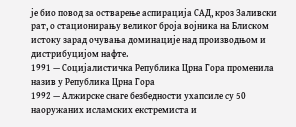је био повод за остварење аспирација САД, кроз Заливски рат, о стационирању великог броја војника на Блиском истоку зарад очувања доминације над производњом и дистрибуцијом нафте.
1991 — Социјалистичка Република Црна Гора променила назив у Република Црна Гора
1992 — Алжирске снаге безбедности ухапсиле су 50 наоружаних исламских екстремиста и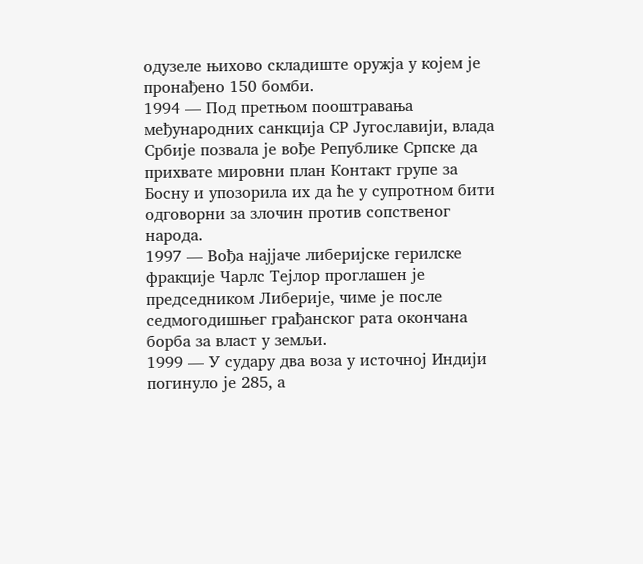одузеле њихово складиште оружја у којем је пронађено 150 бомби.
1994 — Под претњом пооштравања међународних санкција СР Југославији, влада Србије позвала је вође Републике Српске да прихвате мировни план Контакт групе за Босну и упозорила их да ће у супротном бити одговорни за злочин против сопственог народа.
1997 — Вођа најјаче либеријске герилске фракције Чарлс Тејлор проглашен је председником Либерије, чиме је после седмогодишњег грађанског рата окончана борба за власт у земљи.
1999 — У судару два воза у источној Индији погинуло је 285, а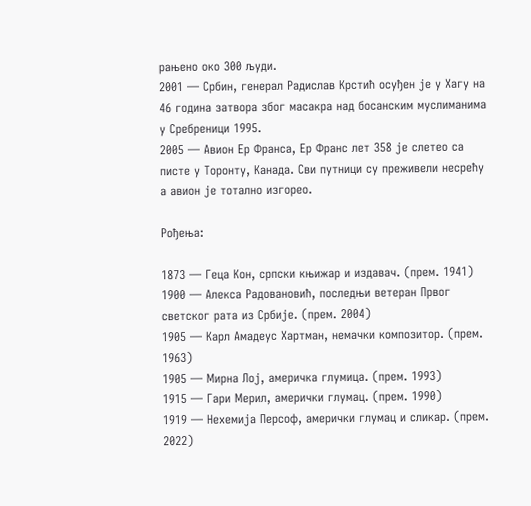рањено око 300 људи.
2001 — Србин, генерал Радислав Крстић осуђен је у Хагу на 46 година затвора због масакра над босанским муслиманима у Сребреници 1995.
2005 — Авион Ер Франса, Ер Франс лет 358 је слетео са писте у Торонту, Канада. Сви путници су преживели несрећу а авион је тотално изгорео.

Рођења:

1873 — Геца Кон, српски књижар и издавач. (прем. 1941)
1900 — Алекса Радовановић, последњи ветеран Првог светског рата из Србије. (прем. 2004)
1905 — Карл Амадеус Хартман, немачки композитор. (прем. 1963)
1905 — Мирна Лој, америчка глумица. (прем. 1993)
1915 — Гари Мерил, амерички глумац. (прем. 1990)
1919 — Нехемија Персоф, амерички глумац и сликар. (прем. 2022)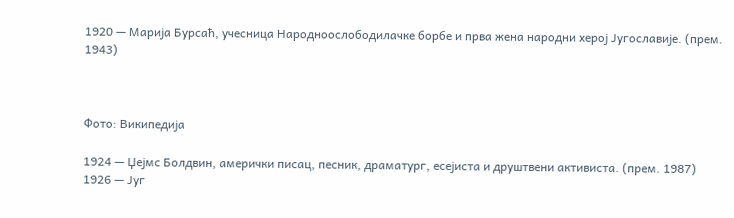1920 — Марија Бурсаћ, учесница Народноослободилачке борбе и прва жена народни херој Југославије. (прем. 1943)



Фото: Википедија

1924 — Џејмс Болдвин, амерички писац, песник, драматург, есејиста и друштвени активиста. (прем. 1987)
1926 — Југ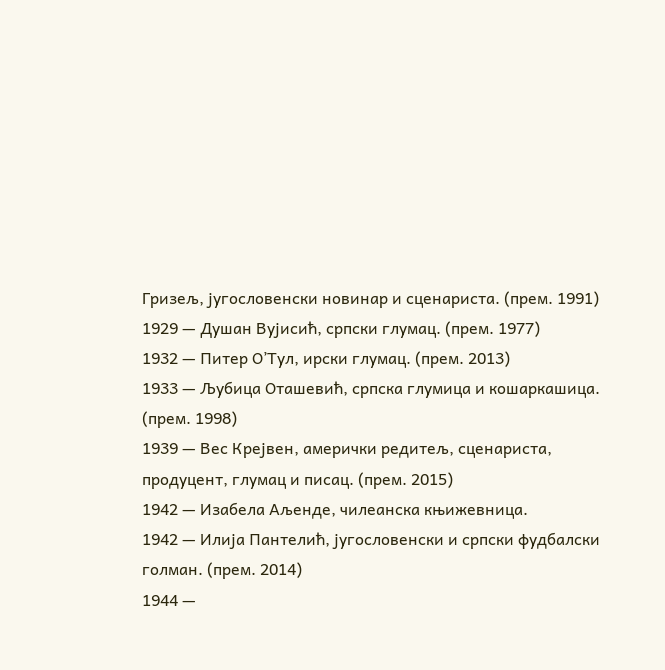Гризељ, југословенски новинар и сценариста. (прем. 1991)
1929 — Душан Вујисић, српски глумац. (прем. 1977)
1932 — Питер О’Тул, ирски глумац. (прем. 2013)
1933 — Љубица Оташевић, српска глумица и кошаркашица. (прем. 1998)
1939 — Вес Крејвен, амерички редитељ, сценариста, продуцент, глумац и писац. (прем. 2015)
1942 — Изабела Аљенде, чилеанска књижевница.
1942 — Илија Пантелић, југословенски и српски фудбалски голман. (прем. 2014)
1944 —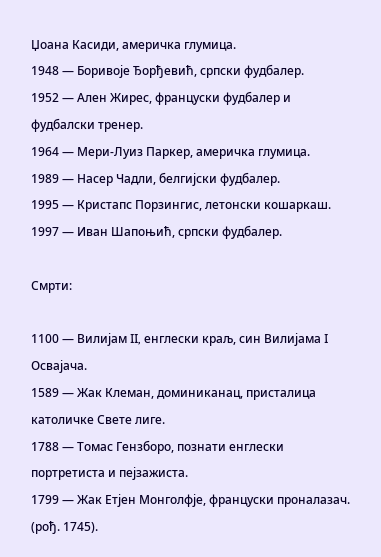Џоана Касиди, америчка глумица.
1948 — Боривоје Ђорђевић, српски фудбалер.
1952 — Ален Жирес, француски фудбалер и фудбалски тренер.
1964 — Мери-Луиз Паркер, америчка глумица.
1989 — Насер Чадли, белгијски фудбалер.
1995 — Кристапс Порзингис, летонски кошаркаш.
1997 — Иван Шапоњић, српски фудбалер.

Смрти:

1100 — Вилијам II, енглески краљ, син Вилијама I Освајача.
1589 — Жак Клеман, доминиканац, присталица католичке Свете лиге.
1788 — Томас Гензборо, познати енглески портретиста и пејзажиста.
1799 — Жак Етјен Монголфје, француски проналазач. (рођ. 1745).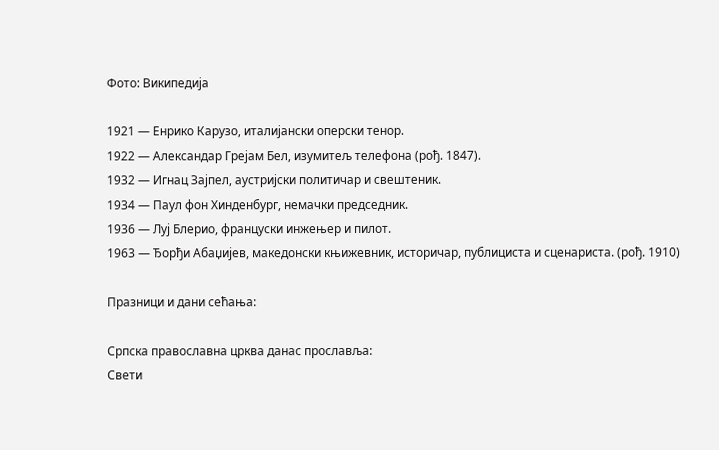Фото: Википедија

1921 — Енрико Карузо, италијански оперски тенор.
1922 — Александар Грејам Бел, изумитељ телефона (рођ. 1847).
1932 — Игнац Зајпел, аустријски политичар и свештеник.
1934 — Паул фон Хинденбург, немачки председник.
1936 — Луј Блерио, француски инжењер и пилот.
1963 — Ђорђи Абаџијев, македонски књижевник, историчар, публициста и сценариста. (рођ. 1910)

Празници и дани сећања:

Српска православна црква данас прославља:
Свети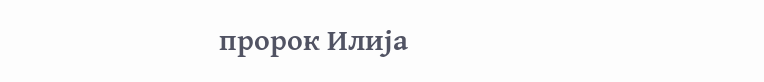пророк Илија